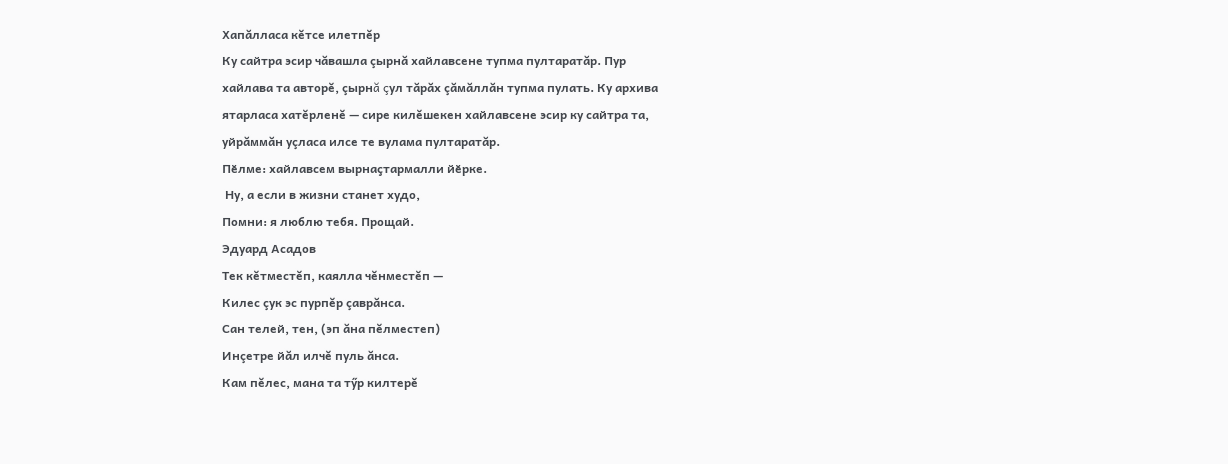Хапăлласа кĕтсе илетпĕр
Ку сайтра эсир чăвашла çырнă хайлавсене тупма пултаратăр. Пур
хайлава та авторĕ, çырнă çул тăрăх çăмăллăн тупма пулать. Ку архива
ятарласа хатĕрленĕ — сире килĕшекен хайлавсене эсир ку сайтра та,
уйрăммăн уçласа илсе те вулама пултаратăр.
Пӗлме: хайлавсем вырнаҫтармалли йӗрке.
 Ну, а если в жизни станет худо,
Помни: я люблю тебя. Прощай.
Эдуард Асадов
Тек кĕтместĕп, каялла чĕнместĕп —
Килес çук эс пурпĕр çаврăнса.
Сан телей, тен, (эп ăна пĕлместеп)
Инçетре йăл илчĕ пуль ăнса.
Кам пĕлес, мана та тӳр килтерĕ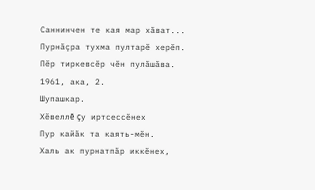Саннинчен те кая мар хăват...
Пурнăçра тухма пултарĕ херĕп.
Пĕр тиркевсĕр чĕн пулăшăва.
1961, ака, 2.
Шупашкар.
Хĕвеллĕ çу иртсессĕнех
Пур кайăк та каять-мĕн.
Халь ак пурнатпăр иккĕнех,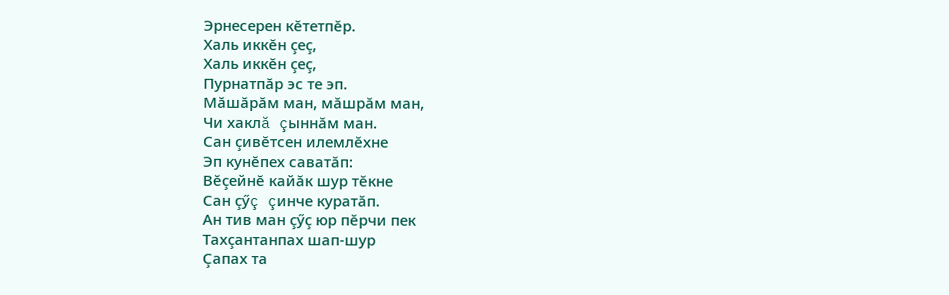Эрнесерен кĕтетпĕр.
Халь иккĕн çеç,
Халь иккĕн çеç,
Пурнатпăр эс те эп.
Мăшăрăм ман, мăшрăм ман,
Чи хаклă çыннăм ман.
Сан çивĕтсен илемлĕхне
Эп кунĕпех саватăп:
Вĕçейнĕ кайăк шур тĕкне
Сан çӳç çинче куратăп.
Ан тив ман çӳç юр пĕрчи пек
Тахçантанпах шап-шур
Çапах та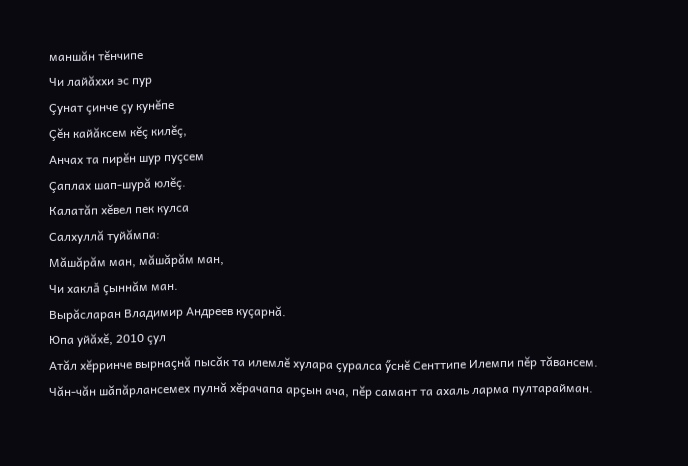маншăн тĕнчипе
Чи лайăххи эс пур
Çунат çинче çу кунĕпе
Çĕн кайăксем кĕç килĕç,
Анчах та пирĕн шур пуçсем
Çаплах шап-шурă юлĕç.
Калатăп хĕвел пек кулса
Салхуллă туйăмпа:
Мăшăрăм ман, мăшăрăм ман,
Чи хаклă çыннăм ман.
Вырăсларан Владимир Андреев куçарнă.
Юпа уйăхĕ, 2010 çул
Атăл хĕрринче вырнаçнă пысăк та илемлĕ хулара çуралса ӳснĕ Сенттипе Илемпи пĕр тăвансем. Чăн-чăн шăпăрлансемех пулнă хĕрачапа арçын ача, пĕр самант та ахаль ларма пултарайман.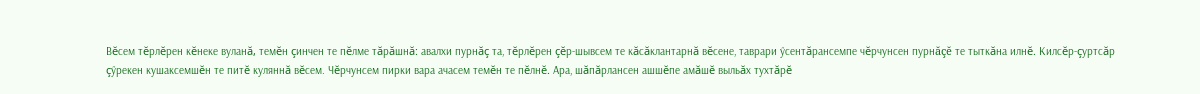Вĕсем тĕрлĕрен кĕнеке вуланă, темĕн çинчен те пĕлме тăрăшнă: авалхи пурнăç та, тĕрлĕрен çĕр-шывсем те кăсăклантарнă вĕсене, таврари ӳсентăрансемпе чĕрчунсен пурнăçĕ те тыткăна илнĕ. Килсĕр-çуртсăр çӳрекен кушаксемшĕн те питĕ куляннă вĕсем. Чĕрчунсем пирки вара ачасем темĕн те пĕлнĕ. Ара, шăпăрлансен ашшĕпе амăшĕ выльăх тухтăрĕ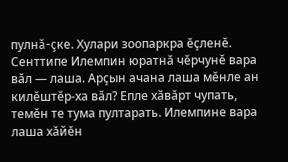пулнă-çке. Хулари зоопаркра ĕçленĕ. Сенттипе Илемпин юратнă чĕрчунĕ вара вăл — лаша. Арçын ачана лаша мĕнле ан килĕштĕр-ха вăл? Епле хăвăрт чупать, темĕн те тума пултарать. Илемпине вара лаша хăйĕн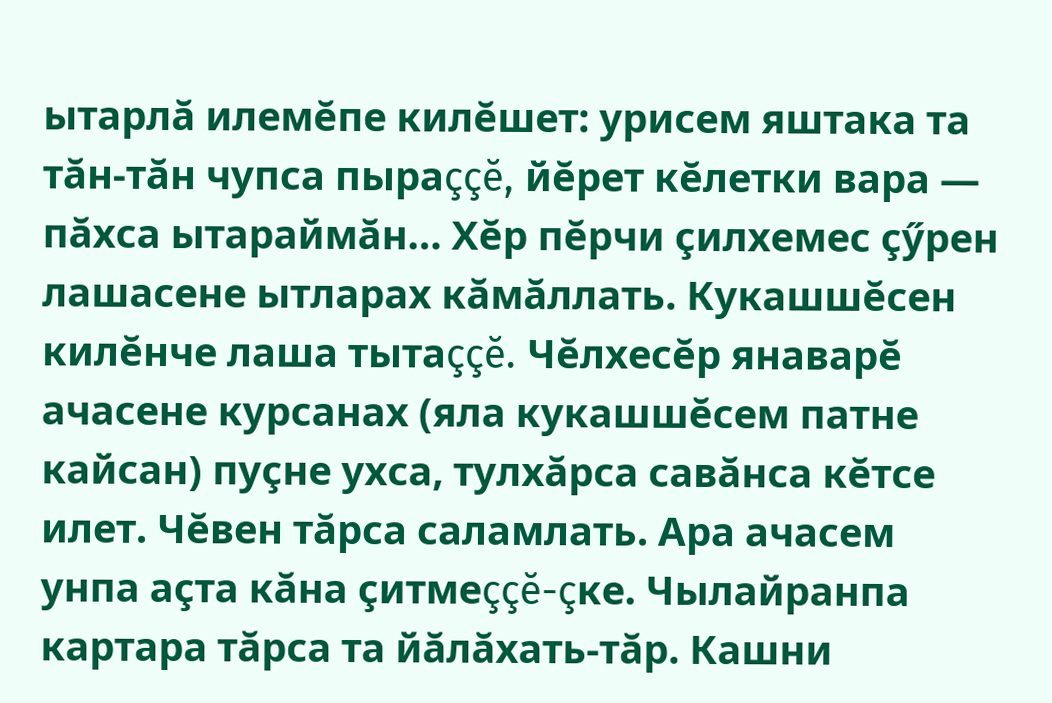ытарлă илемĕпе килĕшет: урисем яштака та тăн-тăн чупса пыраççĕ, йĕрет кĕлетки вара — пăхса ытараймăн… Хĕр пĕрчи çилхемес çӳрен лашасене ытларах кăмăллать. Кукашшĕсен килĕнче лаша тытаççĕ. Чĕлхесĕр янаварĕ ачасене курсанах (яла кукашшĕсем патне кайсан) пуçне ухса, тулхăрса савăнса кĕтсе илет. Чĕвен тăрса саламлать. Ара ачасем унпа аçта кăна çитмеççĕ-çке. Чылайранпа картара тăрса та йăлăхать-тăр. Кашни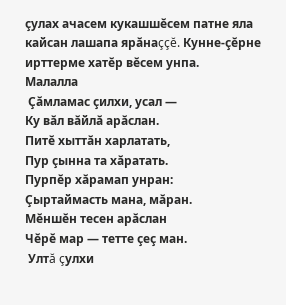çулах ачасем кукашшĕсем патне яла кайсан лашапа ярăнаççĕ. Кунне-çĕрне ирттерме хатĕр вĕсем унпа.
Малалла
 Çăмламас çилхи, усал —
Ку вăл вăйлă арăслан.
Питĕ хыттăн харлатать,
Пур çынна та хăратать.
Пурпĕр хăрамап унран:
Çыртаймасть мана, мăран.
Мĕншĕн тесен арăслан
Чĕрĕ мар — тетте çеç ман.
 Ултă çулхи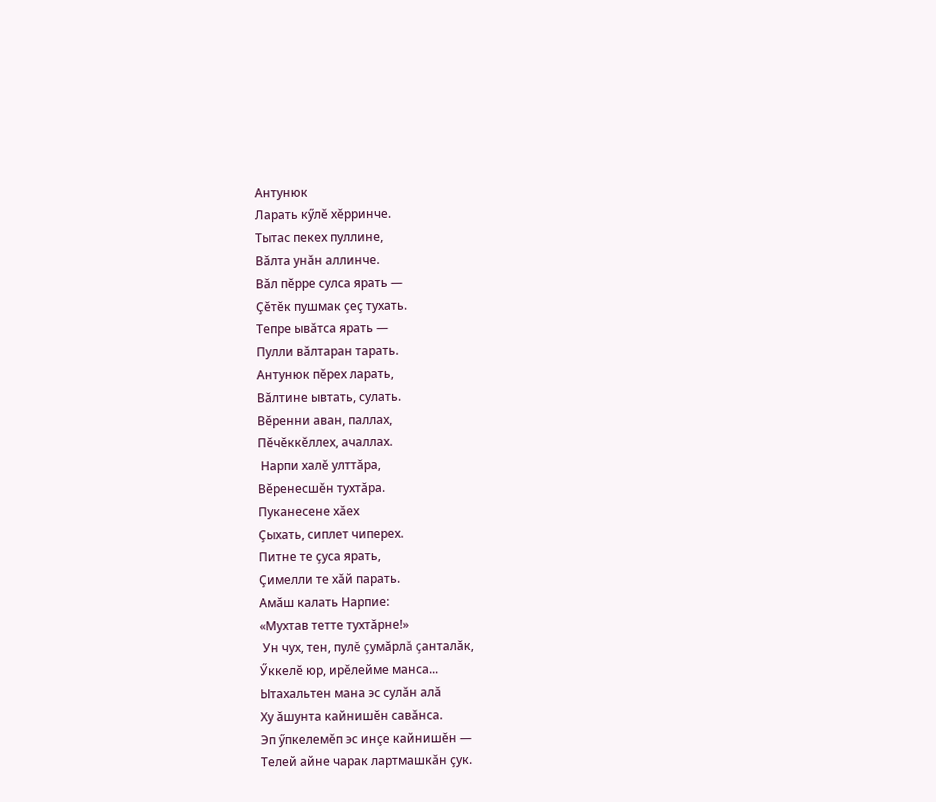Антунюк
Ларать кӳлĕ хĕрринче.
Тытас пекех пуллине,
Вăлта унăн аллинче.
Вăл пĕрре сулса ярать —
Çĕтĕк пушмак çеç тухать.
Тепре ывăтса ярать —
Пулли вăлтаран тарать.
Антунюк пĕрех ларать,
Вăлтине ывтать, сулать.
Вĕренни аван, паллах,
Пĕчĕккĕллех, ачаллах.
 Нарпи халĕ улттăра,
Вĕренесшĕн тухтăра.
Пуканесене хăех
Çыхать, сиплет чиперех.
Питне те çуса ярать,
Çимелли те хăй парать.
Амăш калать Нарпие:
«Мухтав тетте тухтăрне!»
 Ун чух, тен, пулĕ çумăрлă çанталăк,
Ӳккелĕ юр, ирĕлейме манса...
Ытахальтен мана эс сулăн алă
Ху ăшунта кайнишĕн савăнса.
Эп ӳпкелемĕп эс инçе кайнишĕн —
Телей айне чарак лартмашкăн çук.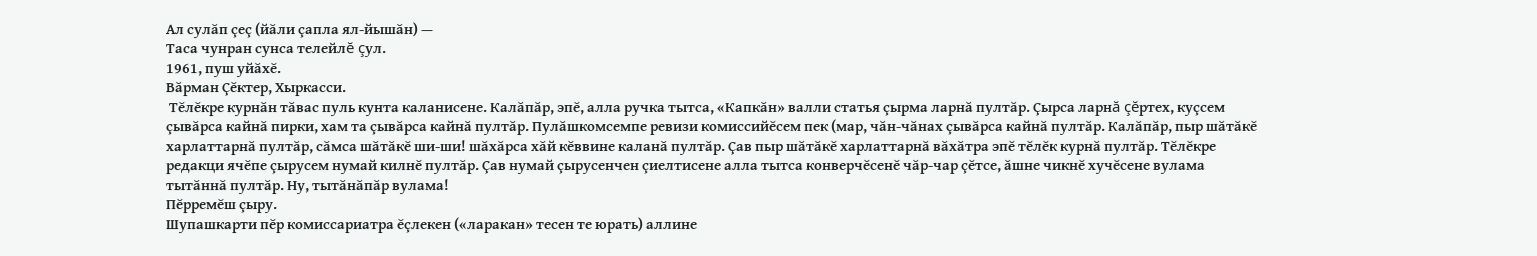Ал сулăп çеç (йăли çапла ял-йышăн) —
Таса чунран сунса телейлĕ çул.
1961, пуш уйăхĕ.
Вăрман Çĕктер, Хыркасси.
 Тĕлĕкре курнăн тăвас пуль кунта каланисене. Калăпăр, эпĕ, алла ручка тытса, «Капкăн» валли статья çырма ларнă пултăр. Çырса ларнă çĕртех, куçсем çывăрса кайнă пирки, хам та çывăрса кайнă пултăр. Пулăшкомсемпе ревизи комиссийĕсем пек (мар, чăн-чăнах çывăрса кайнă пултăр. Калăпăр, пыр шăтăкĕ харлаттарнă пултăр, сăмса шăтăкĕ ши-ши! шăхăрса хăй кĕввине каланă пултăр. Çав пыр шăтăкĕ харлаттарнă вăхăтра эпĕ тĕлĕк курнă пултăр. Тĕлĕкре редакци ячĕпе çырусем нумай килнĕ пултăр. Çав нумай çырусенчен çиелтисене алла тытса конверчĕсенĕ чăр-чар çĕтсе, ăшне чикнĕ хучĕсене вулама тытăннă пултăр. Ну, тытăнăпăр вулама!
Пĕрремĕш çыру.
Шупашкарти пĕр комиссариатра ĕçлекен («ларакан» тесен те юрать) аллине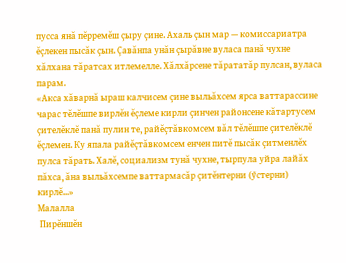пусса янă пĕрремĕш çыру çине. Ахаль çын мар — комиссариатра ĕçлекен пысăк çын. Çавăнпа унăн çырăвне вуласа панă чухне хăлхана тăратсах итлемелле. Хăлхăрсене тăрататăр пулсан, вуласа парам.
«Акса хăварнă ыраш калчисем çине выльăхсем ярса ваттарассине чарас тĕлĕшпе вирлĕн ĕçлеме кирли çинчен районсене кăтартусем çителĕклĕ панă пулин те, райĕçтăвкомсем вăл тĕлĕшпе çителĕклĕ ĕçлемен. Ку япала райĕçтăвкомсем енчен питĕ пысăк çитменлĕх пулса тăрать. Халĕ, социализм тунă чухне, тырпула уйра лайăх пăхса, ăна выльăхсемпе ваттармасăр çитĕнтерни (ӳстерни) кирлĕ...»
Малалла
 Пирĕншĕн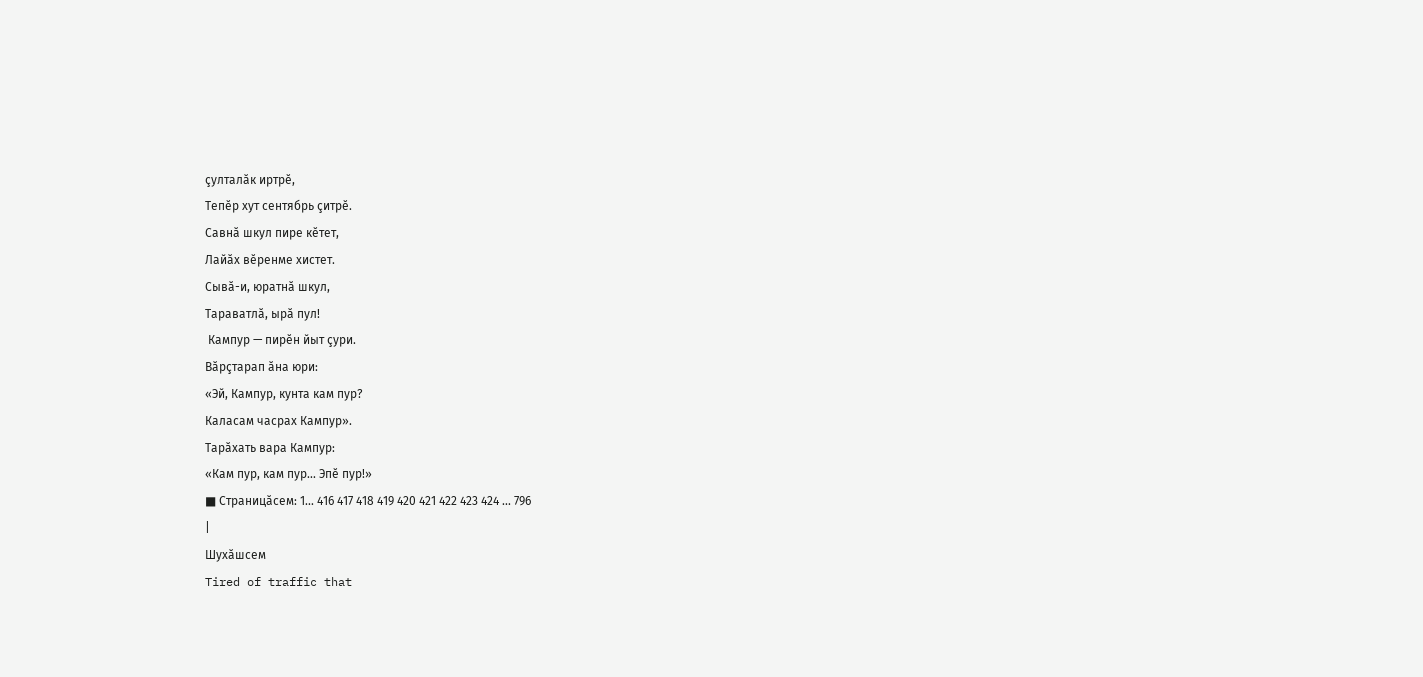çулталăк иртрĕ,
Тепĕр хут сентябрь çитрĕ.
Савнă шкул пире кĕтет,
Лайăх вĕренме хистет.
Сывă-и, юратнă шкул,
Тараватлă, ырă пул!
 Кампур — пирĕн йыт çури.
Вăрçтарап ăна юри:
«Эй, Кампур, кунта кам пур?
Каласам часрах Кампур».
Тарăхать вара Кампур:
«Кам пур, кам пур... Эпĕ пур!»
■ Страницăсем: 1... 416 417 418 419 420 421 422 423 424 ... 796
|
Шухăшсем
Tired of traffic that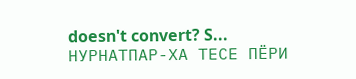doesn't convert? S...
НУРНАТПАР-ХА ТЕСЕ ПЁРИ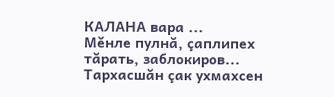КАЛАНА вара ...
Мĕнле пулнă, çаплипех тăрать, заблокиров...
Тархасшăн çак ухмахсен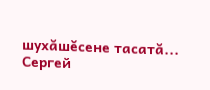шухăшĕсене тасатă...
Сергей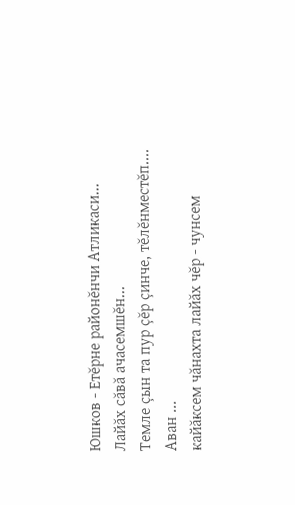Юшков - Етĕрне районĕнчи Атликаси...
Лайăх сăвă ачасемшĕн...
Темле çын та пур çĕр çинче, тĕлĕнместĕп....
Аван ...
кайăксем чăнахта лайăх чĕр - чунсем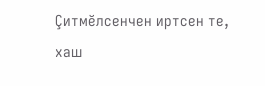Çитмĕлсенчен иртсен те, хаш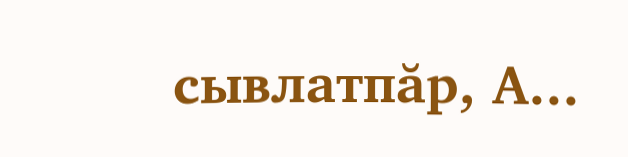сывлатпăр, А...